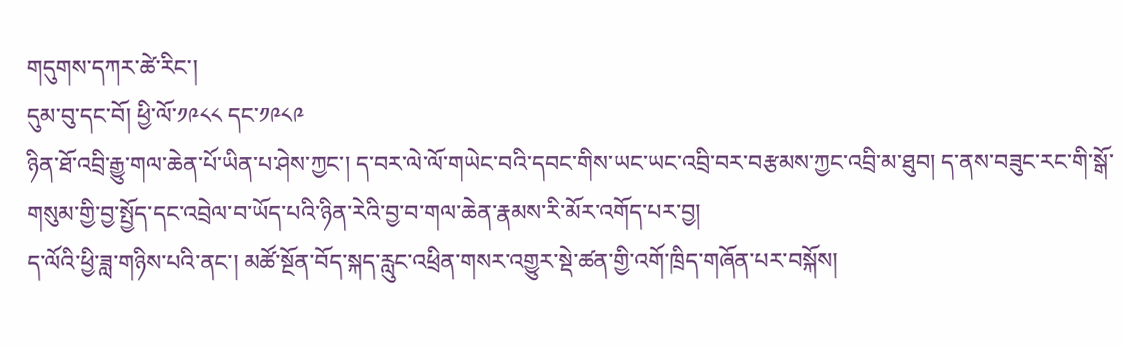གདུགས་དཀར་ཚེ་རིང་།
དུམ་བུ་དང་བོ། ཕྱི་ལོ་༡༩༨༨ དང་༡༩༨༩
ཉིན་ཐོ་འབྲི་རྒྱུ་གལ་ཆེན་པོ་ཡིན་པ་ཤེས་ཀྱང་། ད་བར་ལེ་ལོ་གཡེང་བའི་དབང་གིས་ཡང་ཡང་འབྲི་བར་བརྩམས་ཀྱང་འབྲི་མ་ཐུབ། ད་ནས་བཟུང་རང་གི་སྒོ་གསུམ་གྱི་བྱ་སྤྱོད་དང་འབྲེལ་བ་ཡོད་པའི་ཉིན་རེའི་བྱ་བ་གལ་ཆེན་རྣམས་རི་མོར་འགོད་པར་བྱ།
ད་ལོའི་ཕྱི་ཟླ་གཉིས་པའི་ནང་། མཚོ་སྔོན་བོད་སྐད་རླུང་འཕྲིན་གསར་འགྱུར་སྡེ་ཚན་གྱི་འགོ་ཁྲིད་གཞོན་པར་བསྐོས།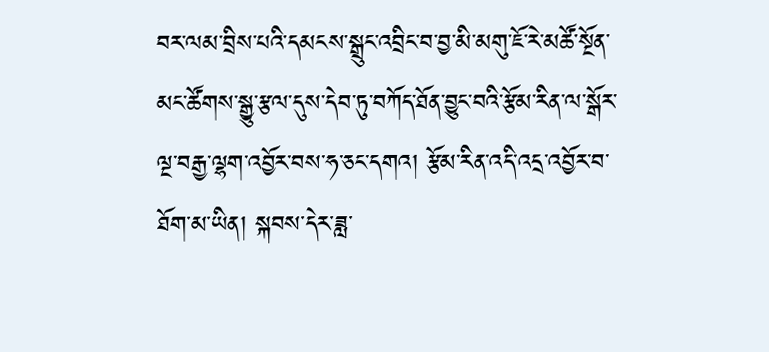བར་ལམ་བྲིས་པའི་དམངས་སྒྲུང་འབྲིང་བ་བྱ་མི་མགུ་ཇོ་རེ་མཚོ་སྔོན་མང་ཚོགས་སྒྱུ་རྩལ་དུས་དེབ་ཏུ་བཀོད་ཐོན་བྱུང་བའི་རྩོམ་རིན་ལ་སྒོར་ལྔ་བརྒྱ་ལྷག་འབྱོར་བས་ཧ་ཅང་དགའ། རྩོམ་རིན་འདི་འདྲ་འབྱོར་བ་ཐོག་མ་ཡིན། སྐབས་དེར་ཟླ་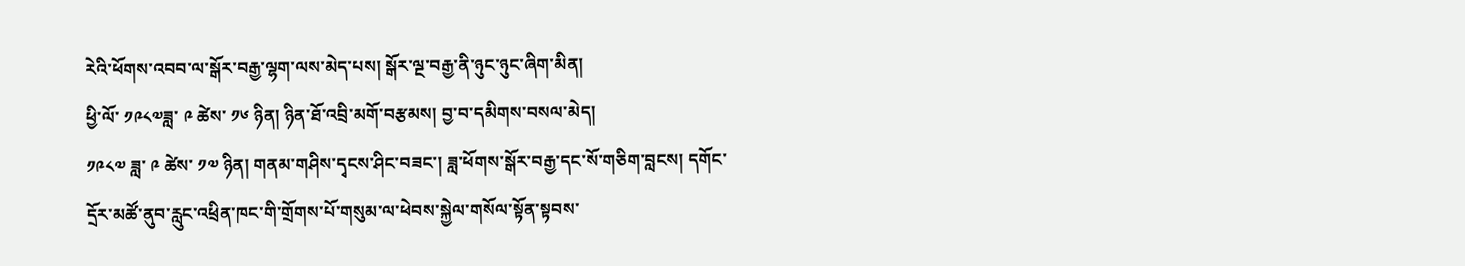རེའི་ཕོགས་འབབ་ལ་སྒོར་བརྒྱ་ལྷག་ལས་མེད་པས། སྒོར་ལྔ་བརྒྱ་ནི་ཉུང་ཉུང་ཞིག་མིན།
ཕྱི་ལོ་ ༡༩༨༧ཟླ་ ༩ ཚེས་ ༡༦ ཉིན། ཉིན་ཐོ་འབྲི་མགོ་བརྩམས། བྱ་བ་དམིགས་བསལ་མེད།
༡༩༨༧ ཟླ་ ༩ ཚེས་ ༡༧ ཉིན། གནམ་གཤིས་དྭངས་ཤིང་བཟང་། ཟླ་ཕོགས་སྒོར་བརྒྱ་དང་སོ་གཅིག་བླངས། དགོང་དྲོར་མཚོ་ནུབ་རླུང་འཕྲིན་ཁང་གི་གྲོགས་པོ་གསུམ་ལ་ཕེབས་སྐྱེལ་གསོལ་སྟོན་སྟབས་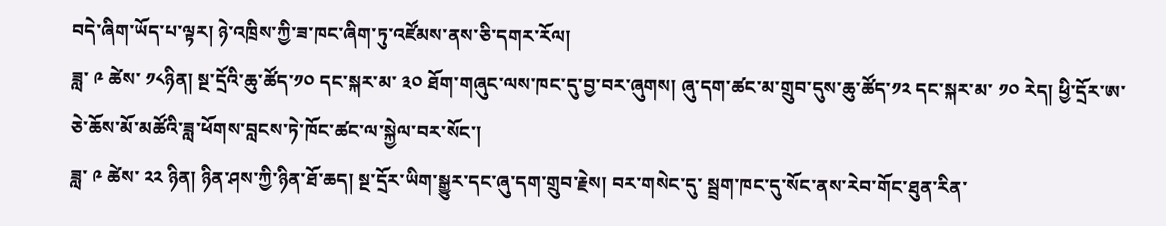བདེ་ཞིག་ཡོད་པ་ལྟར། ཉེ་འཁྲིས་ཀྱི་ཟ་ཁང་ཞིག་ཏུ་འཛོམས་ནས་ཅི་དགར་རོལ།
ཟླ་ ༩ ཚེས་ ༡༨ཉིན། སྔ་དྲོའི་ཆུ་ཚོད་༡༠ དང་སྐར་མ་ ༣༠ ཐོག་གཞུང་ལས་ཁང་དུ་བྱ་བར་ཞུགས། ཞུ་དག་ཚང་མ་གྲུབ་དུས་ཆུ་ཚོད་༡༢ དང་སྐར་མ་ ༡༠ རེད། ཕྱི་དྲོར་ཨ་ཅེ་ཆོས་མོ་མཚོའི་ཟླ་ཕོགས་བླངས་ཏེ་ཁོང་ཚང་ལ་སྐྱེལ་བར་སོང་།
ཟླ་ ༩ ཚེས་ ༢༢ ཉིན། ཉིན་ཤས་ཀྱི་ཉིན་ཐོ་ཆད། སྔ་དྲོར་ཡིག་སྒྱུར་དང་ཞུ་དག་གྲུབ་རྗེས། བར་གསེང་དུ་ སྦྲག་ཁང་དུ་སོང་ནས་རེབ་གོང་ཐུན་རིན་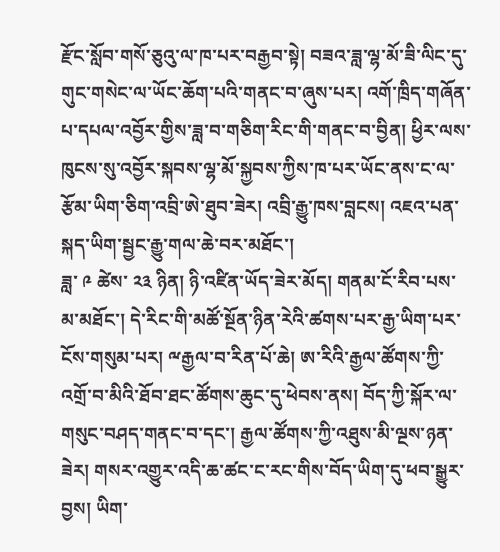རྫོང་སློབ་གསོ་ཅུའུ་ལ་ཁ་པར་བརྒྱབ་སྟེ། བཟའ་ཟླ་ལྷ་མོ་ཟི་ལིང་དུ་གུང་གསེང་ལ་ཡོང་ཆོག་པའི་གནང་བ་ཞུས་པར། འགོ་ཁྲིད་གཞོན་པ་དཔལ་འབྱོར་གྱིས་ཟླ་བ་གཅིག་རིང་གི་གནང་བ་བྱིན། ཕྱིར་ལས་ཁུངས་སུ་འབྱོར་སྐབས་ལྷ་མོ་སྐྱབས་ཀྱིས་ཁ་པར་ཡོང་ནས་ང་ལ་རྩོམ་ཡིག་ཅིག་འབྲི་ཨེ་ཐུབ་ཟེར། འབྲི་རྒྱུ་ཁས་བླངས། འཇའ་པན་སྐད་ཡིག་སྦྱང་རྒྱུ་གལ་ཆེ་བར་མཐོང་།
ཟླ་ ༩ ཚེས་ ༢༣ ཉིན། ཉི་འཛིན་ཡོད་ཟེར་མོད། གནམ་ངོ་རིབ་པས་མ་མཐོང་། དེ་རིང་གི་མཚོ་སྔོན་ཉིན་རེའི་ཚགས་པར་རྒྱ་ཡིག་པར་ངོས་གསུམ་པར། ྋརྒྱལ་བ་རིན་པོ་ཆེ། ཨ་རིའི་རྒྱལ་ཚོགས་ཀྱི་འགྲོ་བ་མིའི་ཐོབ་ཐང་ཚོགས་ཆུང་དུ་ཕེབས་ནས། བོད་ཀྱི་སྐོར་ལ་གསུང་བཤད་གནང་བ་དང་། རྒྱལ་ཚོགས་ཀྱི་འཐུས་མི་ལྔས་ཉན་ཟེར། གསར་འགྱུར་འདི་ཆ་ཚང་ང་རང་གིས་བོད་ཡིག་དུ་ཕབ་སྒྱུར་བྱས། ཡིག་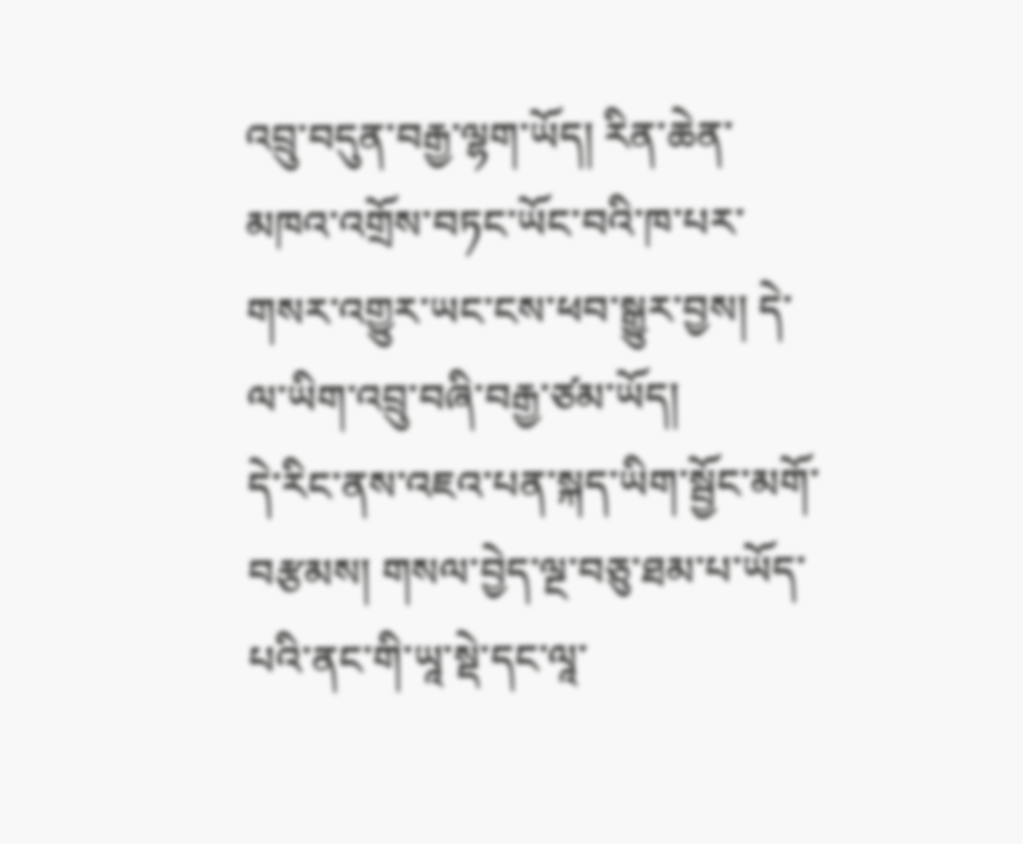འབྲུ་བདུན་བརྒྱ་ལྷག་ཡོད། རིན་ཆེན་མཁའ་འགྲོས་བཏང་ཡོང་བའི་ཁ་པར་གསར་འགྱུར་ཡང་ངས་ཕབ་སྒྱུར་བྱས། དེ་ལ་ཡིག་འབྲུ་བཞི་བརྒྱ་ཙམ་ཡོད།
དེ་རིང་ནས་འཇའ་པན་སྐད་ཡིག་སྦྱོང་མགོ་བརྩམས། གསལ་བྱེད་ལྔ་བཅུ་ཐམ་པ་ཡོད་པའི་ནང་གི་ཡཱ་སྡེ་དང་ལཱ་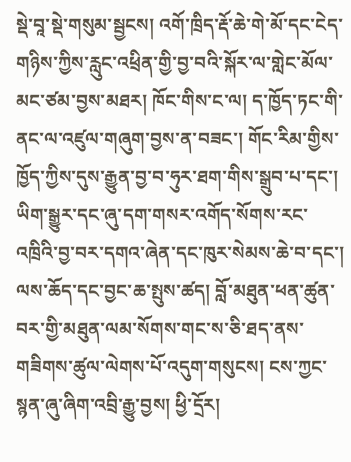སྡེ་བཱ་སྡེ་གསུམ་སྦྱངས། འགོ་ཁྲིད་རྡོ་ཆེ་གེ་མོ་དང་ངེད་གཉིས་ཀྱིས་རླུང་འཕྲིན་གྱི་བྱ་བའི་སྐོར་ལ་གླེང་མོལ་མང་ཙམ་བྱས་མཐར། ཁོང་གིས་ང་ལ། ད་ཁྱོད་ཏང་གི་ནང་ལ་འཛུལ་གཞུག་བྱས་ན་བཟང་། གོང་རིམ་གྱིས་ཁྱོད་ཀྱིས་དུས་རྒྱུན་བྱ་བ་ཧུར་ཐག་གིས་སྒྲུབ་པ་དང་། ཡིག་སྒྱུར་དང་ཞུ་དག་གསར་འགོད་སོགས་རང་འཁྲིའི་བྱ་བར་དགའ་ཞེན་དང་ཁུར་སེམས་ཆེ་བ་དང་། ལས་ཆོད་དང་བྱང་ཆ་སྤུས་ཚད། བློ་མཐུན་ཕན་ཚུན་བར་གྱི་མཐུན་ལམ་སོགས་གང་ས་ཅི་ཐད་ནས་གཟིགས་ཚུལ་ལེགས་པོ་འདུག་གསུངས། ངས་ཀྱང་སྙན་ཞུ་ཞིག་འབྲི་རྒྱུ་བྱས། ཕྱི་དྲོར།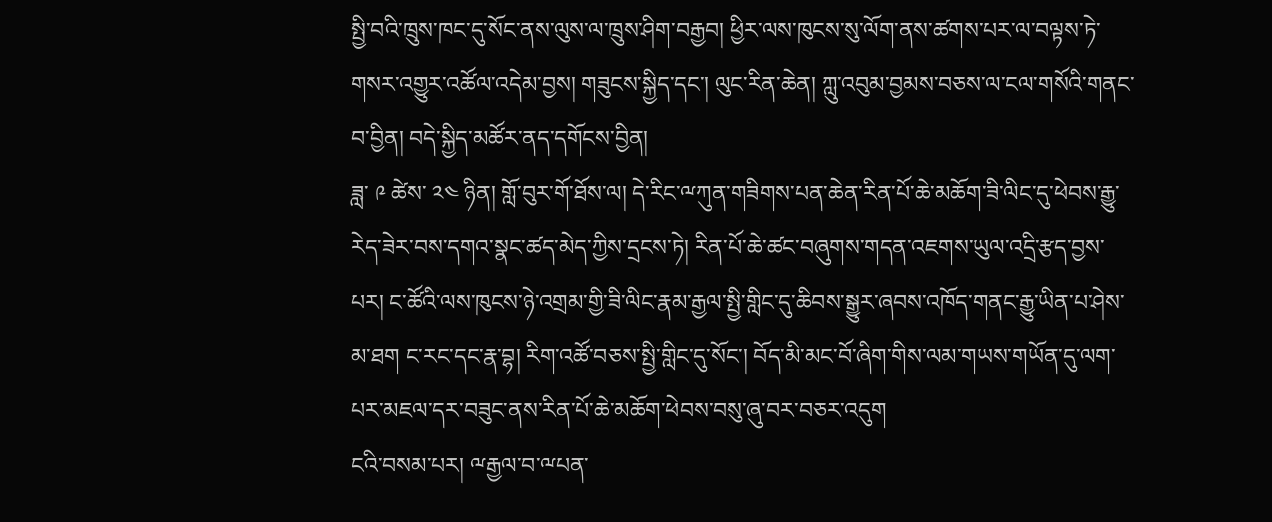སྤྱི་བའི་ཁྲུས་ཁང་དུ་སོང་ནས་ལུས་ལ་ཁྲུས་ཤིག་བརྒྱབ། ཕྱིར་ལས་ཁུངས་སུ་ལོག་ནས་ཚགས་པར་ལ་བལྟས་ཏེ་གསར་འགྱུར་འཚོལ་འདེམ་བྱས། གཟུངས་སྐྱིད་དང་། ལུང་རིན་ཆེན། ཀླུ་འབུམ་བྱམས་བཅས་ལ་ངལ་གསོའི་གནང་བ་བྱིན། བདེ་སྐྱིད་མཚོར་ནད་དགོངས་བྱིན།
ཟླ་ ༩ ཚེས་ ༢༤ ཉིན། གློ་བུར་གོ་ཐོས་ལ། དེ་རིང་ྋཀུན་གཟིགས་པན་ཆེན་རིན་པོ་ཆེ་མཆོག་ཟི་ལིང་དུ་ཕེབས་རྒྱུ་རེད་ཟེར་བས་དགའ་སྣང་ཚད་མེད་ཀྱིས་དྲངས་ཏེ། རིན་པོ་ཆེ་ཚང་བཞུགས་གདན་འཇགས་ཡུལ་འདྲི་རྩད་བྱས་པར། ང་ཚོའི་ལས་ཁུངས་ཉེ་འགྲམ་གྱི་ཟི་ལིང་རྣམ་རྒྱལ་སྤྱི་གླིང་དུ་ཆིབས་སྒྱུར་ཞབས་འཁོད་གནང་རྒྱུ་ཡིན་པ་ཤེས་མ་ཐག ང་རང་དང་རྣ་བྷ། རིག་འཚོ་བཅས་སྤྱི་གླིང་དུ་སོང་། བོད་མི་མང་བོ་ཞིག་གིས་ལམ་གཡས་གཡོན་དུ་ལག་པར་མཇལ་དར་བཟུང་ནས་རིན་པོ་ཆེ་མཆོག་ཕེབས་བསུ་ཞུ་བར་བཅར་འདུག
ངའི་བསམ་པར། ྋརྒྱལ་བ་ྋཔན་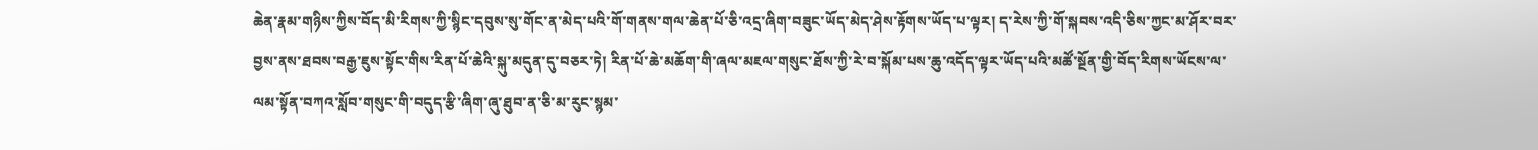ཆེན་རྣམ་གཉིས་ཀྱིས་བོད་མི་རིགས་ཀྱི་སྙིང་དབུས་སུ་གོང་ན་མེད་པའི་གོ་གནས་གལ་ཆེན་པོ་ཅི་འདྲ་ཞིག་བཟུང་ཡོད་མེད་ཤེས་རྟོགས་ཡོད་པ་ལྟར། ད་རེས་ཀྱི་གོ་སྐབས་འདི་ཅིས་ཀྱང་མ་ཤོར་བར་བྱས་ནས་ཐབས་བརྒྱ་ཇུས་སྟོང་གིས་རིན་པོ་ཆེའི་སྐུ་མདུན་དུ་བཅར་ཏེ། རིན་པོ་ཆེ་མཆོག་གི་ཞལ་མཇལ་གསུང་ཐོས་ཀྱི་རེ་བ་སྐོམ་པས་ཆུ་འདོད་ལྟར་ཡོད་པའི་མཚོ་སྔོན་གྱི་བོད་རིགས་ཡོངས་ལ་ལམ་སྟོན་བཀའ་སློབ་གསུང་གི་བདུད་རྩི་ཞིག་ཞུ་ཐུབ་ན་ཅི་མ་རུང་སྙམ་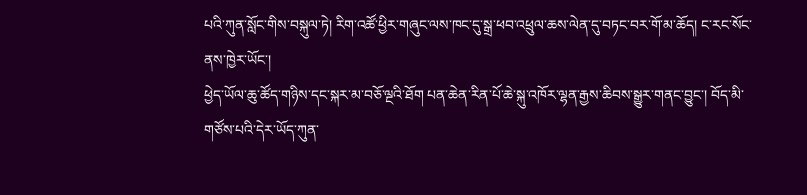པའི་ཀུན་སློང་གིས་བསྐུལ་ཏེ། རིག་འཚོ་ཕྱིར་གཞུང་ལས་ཁང་དུ་སྒྲ་ཕབ་འཕྲུལ་ཆས་ལེན་དུ་བཏང་བར་གོ་མ་ཆོད། ང་རང་སོང་ནས་ཁྱེར་ཡོང་།
ཕྱེད་ཡོལ་ཆུ་ཚོད་གཉིས་དང་སྐར་མ་བཅོ་ལྔའི་ཐོག པན་ཆེན་རིན་པོ་ཆེ་སྐུ་འཁོར་ལྷན་རྒྱས་ཆིབས་སྒྱུར་གནང་བྱུང་། བོད་མི་གཙོས་པའི་དེར་ཡོད་ཀུན་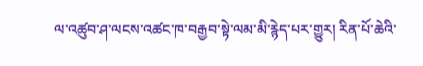ལ་འཚུབ་ཤ་ལངས་འཚང་ཁ་བརྒྱབ་སྟེ་ལམ་མི་རྙེད་པར་གྱུར། རིན་པོ་ཆེའི་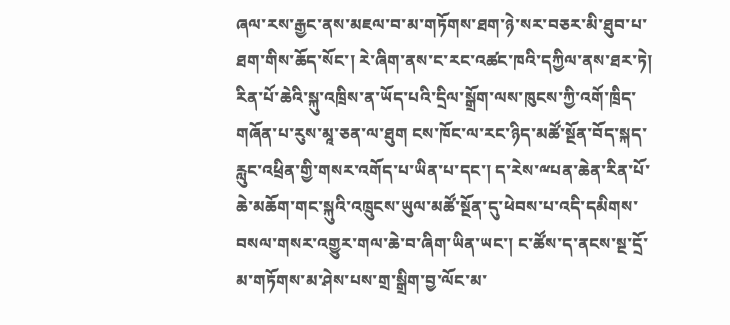ཞལ་རས་རྒྱང་ནས་མཇལ་བ་མ་གཏོགས་ཐག་ཉེ་སར་བཅར་མི་ཐུབ་པ་ཐག་གིས་ཆོད་སོང་། རེ་ཞིག་ནས་ང་རང་འཚང་ཁའི་དཀྱིལ་ནས་ཐར་ཏེ། རིན་པོ་ཆེའི་སྐུ་འཁྲིས་ན་ཡོད་པའི་དྲིལ་སྒྲོག་ལས་ཁུངས་ཀྱི་འགོ་ཁྲིད་གཞོན་པ་རུས་མཱ་ཅན་ལ་ཐུག ངས་ཁོང་ལ་རང་ཉིད་མཚོ་སྔོན་བོད་སྐད་རླུང་འཕྲིན་གྱི་གསར་འགོད་པ་ཡིན་པ་དང་། ད་རེས་ྋཔན་ཆེན་རིན་པོ་ཆེ་མཆོག་གང་སྐུའི་འཁྲུངས་ཡུལ་མཚོ་སྔོན་དུ་ཕེབས་པ་འདི་དམིགས་བསལ་གསར་འགྱུར་གལ་ཆེ་བ་ཞིག་ཡིན་ཡང་། ང་ཚོས་ད་ནངས་སྔ་དྲོ་མ་གཏོགས་མ་ཤེས་པས་གྲ་སྒྲིག་བྱ་ལོང་མ་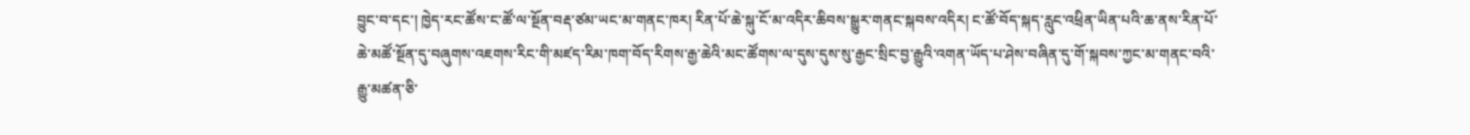བྱུང་བ་དང་། ཁྱེད་རང་ཚོས་ང་ཚོ་ལ་སྔོན་བརྡ་ཙམ་ཡང་མ་གནང་ཁར། རིན་པོ་ཆེ་སྐུ་ངོ་མ་འདིར་ཆིབས་སྒྱུར་གནང་སྐབས་འདིར། ང་ཚོ་བོད་སྐད་རླུང་འཕྲིན་ཡིན་པའི་ཆ་ནས་རིན་པོ་ཆེ་མཚོ་སྔོན་དུ་བཞུགས་འཇགས་རིང་གི་མཛད་རིམ་ཁག་བོད་རིགས་རྒྱ་ཆེའི་མང་ཚོགས་ལ་དུས་དུས་སུ་རྒྱང་སྲིང་བྱ་རྒྱུའི་འགན་ཡོད་པ་ཤེས་བཞིན་དུ་གོ་སྐབས་ཀྱང་མ་གནང་བའི་རྒྱུ་མཚན་ཅི་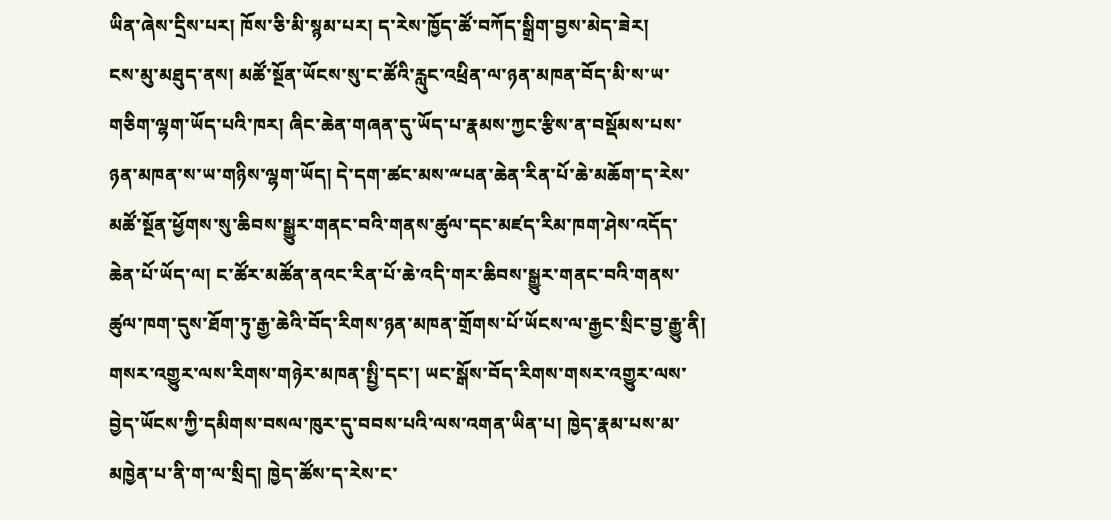ཡིན་ཞེས་དྲིས་པར། ཁོས་ཅི་མི་སྙམ་པར། ད་རེས་ཁྱོད་ཚོ་བཀོད་སྒྲིག་བྱས་མེད་ཟེར།
ངས་མུ་མཐུད་ནས། མཚོ་སྔོན་ཡོངས་སུ་ང་ཚོའི་རླུང་འཕྲིན་ལ་ཉན་མཁན་བོད་མི་ས་ཡ་གཅིག་ལྷག་ཡོད་པའི་ཁར། ཞིང་ཆེན་གཞན་དུ་ཡོད་པ་རྣམས་ཀྱང་རྩིས་ན་བསྡོམས་པས་ཉན་མཁན་ས་ཡ་གཉིས་ལྷག་ཡོད། དེ་དག་ཚང་མས་ྋཔན་ཆེན་རིན་པོ་ཆེ་མཆོག་ད་རེས་མཚོ་སྔོན་ཕྱོགས་སུ་ཆིབས་སྒྱུར་གནང་བའི་གནས་ཚུལ་དང་མཛད་རིམ་ཁག་ཤེས་འདོད་ཆེན་པོ་ཡོད་ལ། ང་ཚོར་མཚོན་ནའང་རིན་པོ་ཆེ་འདི་གར་ཆིབས་སྒྱུར་གནང་བའི་གནས་ཚུལ་ཁག་དུས་ཐོག་ཏུ་རྒྱ་ཆེའི་བོད་རིགས་ཉན་མཁན་གྲོགས་པོ་ཡོངས་ལ་རྒྱང་སྲིང་བྱ་རྒྱུ་ནི། གསར་འགྱུར་ལས་རིགས་གཉེར་མཁན་སྤྱི་དང་། ཡང་སྒོས་བོད་རིགས་གསར་འགྱུར་ལས་བྱེད་ཡོངས་ཀྱི་དམིགས་བསལ་ཁུར་དུ་བབས་པའི་ལས་འགན་ཡིན་པ། ཁྱེད་རྣམ་པས་མ་མཁྱེན་པ་ནི་ག་ལ་སྲིད། ཁྱེད་ཚོས་ད་རེས་ང་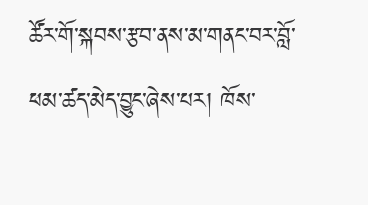ཚོར་གོ་སྐབས་རྩབ་ནས་མ་གནང་བར་བློ་ཕམ་ཚད་མེད་བྱུང་ཞེས་པར། ཁོས་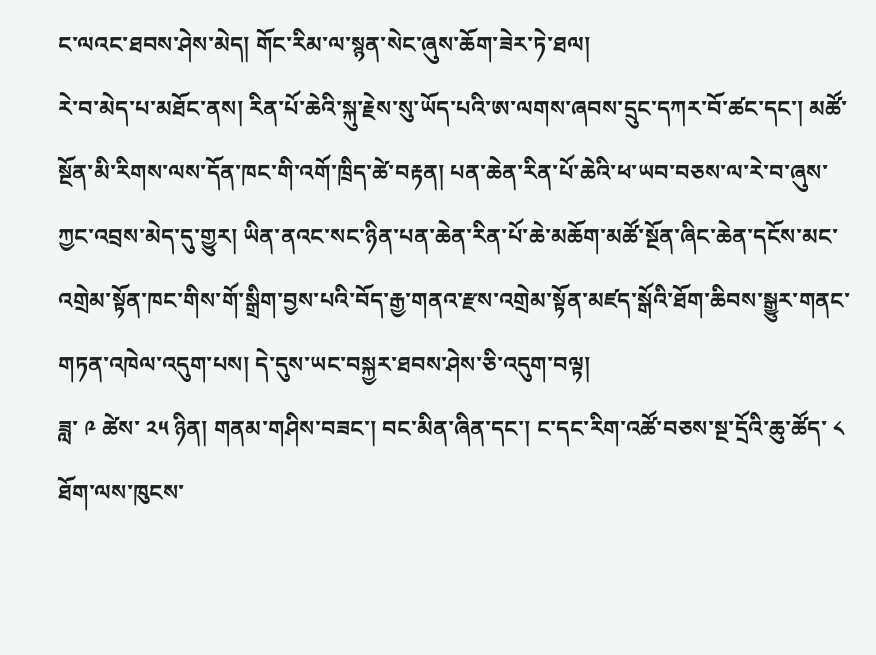ང་ལའང་ཐབས་ཤེས་མེད། གོང་རིམ་ལ་སྙན་སེང་ཞུས་ཆོག་ཟེར་ཏེ་ཐལ།
རེ་བ་མེད་པ་མཐོང་ནས། རིན་པོ་ཆེའི་སྐུ་རྗེས་སུ་ཡོད་པའི་ཨ་ལགས་ཞབས་དྲུང་དཀར་བོ་ཚང་དང་། མཚོ་སྔོན་མི་རིགས་ལས་དོན་ཁང་གི་འགོ་ཁྲིད་ཚེ་བརྟན། པན་ཆེན་རིན་པོ་ཆེའི་ཕ་ཡབ་བཅས་ལ་རེ་བ་ཞུས་ཀྱང་འབྲས་མེད་དུ་གྱུར། ཡིན་ནའང་སང་ཉིན་པན་ཆེན་རིན་པོ་ཆེ་མཆོག་མཚོ་སྔོན་ཞིང་ཆེན་དངོས་མང་འགྲེམ་སྟོན་ཁང་གིས་གོ་སྒྲིག་བྱས་པའི་བོད་རྒྱ་གནའ་རྫས་འགྲེམ་སྟོན་མཛད་སྒོའི་ཐོག་ཆིབས་སྒྱུར་གནང་གཏན་འཁེལ་འདུག་པས། དེ་དུས་ཡང་བསྐྱར་ཐབས་ཤེས་ཅི་འདུག་བལྟ།
ཟླ་ ༩ ཚེས་ ༢༥ ཉིན། གནམ་གཤིས་བཟང་། བང་མིན་ཞིན་དང་། ང་དང་རིག་འཚོ་བཅས་སྔ་དྲོའི་ཆུ་ཚོད་ ༨ ཐོག་ལས་ཁུངས་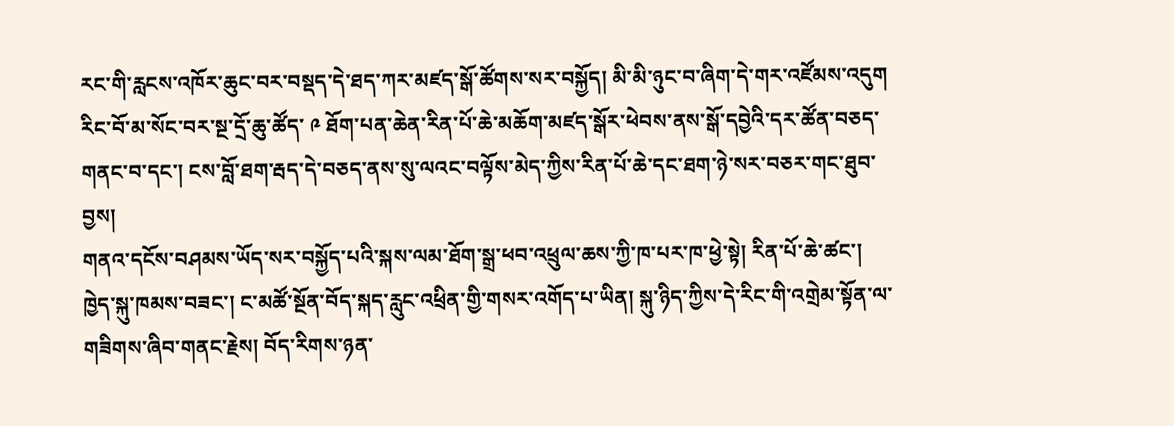རང་གི་རླངས་འཁོར་ཆུང་བར་བསྡད་དེ་ཐད་ཀར་མཛད་སྒོ་ཚོགས་སར་བསྐྱོད། མི་མི་ཉུང་བ་ཞིག་དེ་གར་འཛོམས་འདུག རིང་བོ་མ་སོང་བར་སྔ་དྲོ་ཆུ་ཚོད་ ༩ ཐོག་པན་ཆེན་རིན་པོ་ཆེ་མཆོག་མཛད་སྒོར་ཕེབས་ནས་སྒོ་དབྱེའི་དར་ཚོན་བཅད་གནང་བ་དང་། ངས་བློ་ཐག་རྦད་དེ་བཅད་ནས་སུ་ལའང་བལྟོས་མེད་ཀྱིས་རིན་པོ་ཆེ་དང་ཐག་ཉེ་སར་བཅར་གང་ཐུབ་བྱས།
གནའ་དངོས་བཤམས་ཡོད་སར་བསྐྱོད་པའི་སྐས་ལམ་ཐོག་སྒྲ་ཕབ་འཕྲུལ་ཆས་ཀྱི་ཁ་པར་ཁ་ཕྱེ་སྟེ། རིན་པོ་ཆེ་ཚང་། ཁྱེད་སྐུ་ཁམས་བཟང་། ང་མཚོ་སྔོན་བོད་སྐད་རླུང་འཕྲིན་གྱི་གསར་འགོད་པ་ཡིན། སྐུ་ཉིད་ཀྱིས་དེ་རིང་གི་འགྲེམ་སྟོན་ལ་གཟིགས་ཞིབ་གནང་རྗེས། བོད་རིགས་ཉན་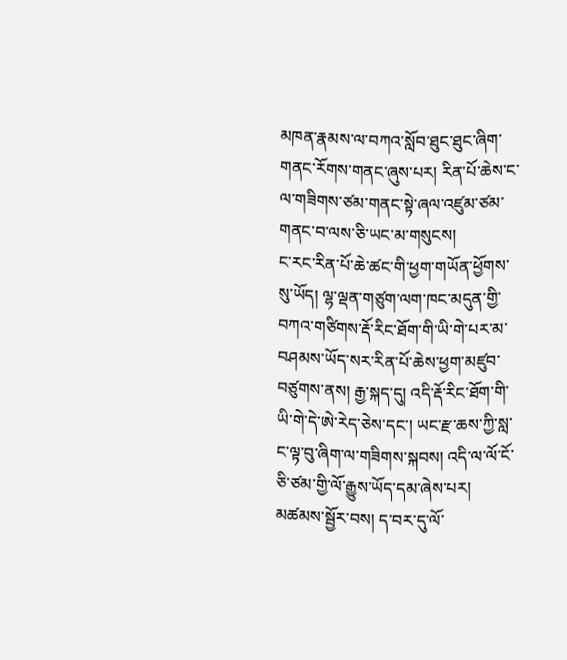མཁན་རྣམས་ལ་བཀའ་སློབ་ཐུང་ཐུང་ཞིག་གནང་རོགས་གནང་ཞུས་པར། རིན་པོ་ཆེས་ང་ལ་གཟིགས་ཙམ་གནང་སྟེ་ཞལ་འཛུམ་ཙམ་གནང་བ་ལས་ཅི་ཡང་མ་གསུངས།
ང་རང་རིན་པོ་ཆེ་ཚང་གི་ཕྱག་གཡོན་ཕྱོགས་སུ་ཡོད། ལྷ་ལྡན་གཙུག་ལག་ཁང་མདུན་གྱི་བཀའ་གཙིགས་རྡོ་རིང་ཐོག་གི་ཡི་གེ་པར་མ་བཤམས་ཡོད་སར་རིན་པོ་ཆེས་ཕྱག་མཛུབ་བཙུགས་ནས། རྒྱ་སྐད་དུ། འདི་རྡོ་རིང་ཐོག་གི་ཡི་གེ་དེ་ཨེ་རེད་ཅེས་དང་། ཡང་རྫ་ཆས་ཀྱི་སླ་ང་ལྟ་བུ་ཞིག་ལ་གཟིགས་སྐབས། འདི་ལ་ལོ་ངོ་ཅི་ཙམ་གྱི་ལོ་རྒྱུས་ཡོད་དམ་ཞེས་པར། མཚམས་སྦྱོར་བས། ད་བར་དུ་ལོ་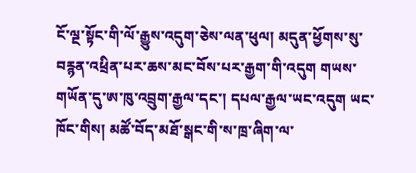ངོ་ལྔ་སྟོང་གི་ལོ་རྒྱུས་འདུག་ཅེས་ལན་ཕུལ། མདུན་ཕྱོགས་སུ་བརྙན་འཕྲིན་པར་ཆས་མང་བོས་པར་རྒྱག་གི་འདུག གཡས་གཡོན་དུ་ཨ་ཁུ་འབྲུག་རྒྱལ་དང་། དཔལ་རྒྱལ་ཡང་འདུག ཡང་ཁོང་གིས། མཚོ་བོད་མཐོ་སྒང་གི་ས་ཁྲ་ཞིག་ལ་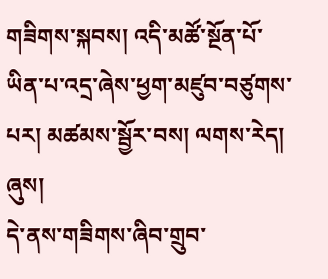གཟིགས་སྐབས། འདི་མཚོ་སྔོན་པོ་ཡིན་པ་འདྲ་ཞེས་ཕྱག་མཛུབ་བཙུགས་པར། མཚམས་སྦྱོར་བས། ལགས་རེད། ཞུས།
དེ་ནས་གཟིགས་ཞིབ་གྲུབ་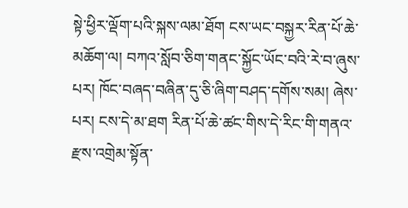སྟེ་ཕྱིར་ལྡོག་པའི་སྐས་ལམ་ཐོག ངས་ཡང་བསྐྱར་རིན་པོ་ཆེ་མཆོག་ལ། བཀའ་སློབ་ཅིག་གནང་སྐྱོང་ཡོང་བའི་རེ་བ་ཞུས་པར། ཁོང་བཞད་བཞིན་དུ་ཅི་ཞིག་བཤད་དགོས་སམ། ཞེས་པར། ངས་དེ་མ་ཐག རིན་པོ་ཆེ་ཚང་གིས་དེ་རིང་གི་གནའ་རྫས་འགྲེམ་སྟོན་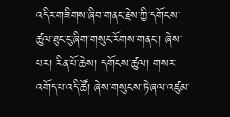འདིར་གཟིགས་ཞིབ་གནང་རྗེས་ཀྱི་དགོངས་ཚུལ་ཐུང་ངུ་ཞིག་གསུང་རོགས་གནང་། ཞེས་པར། རིན་པོ་ཆེས། དགོངས་ཚུལ། གསར་འགོད་པ་འདི་ཚོ། ཞེས་གསུངས་ཏེ་ཞལ་འཛུམ་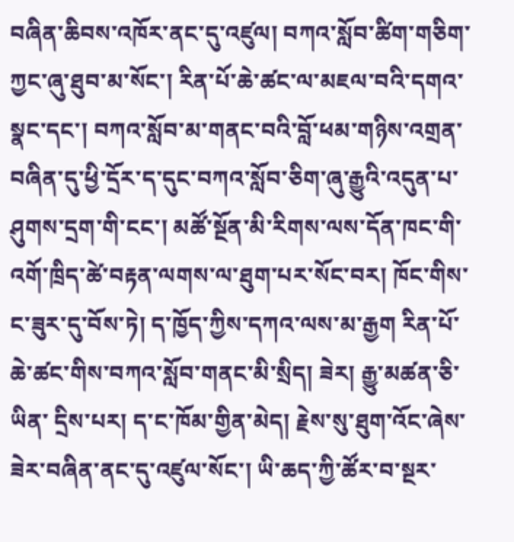བཞིན་ཆིབས་འཁོར་ནང་དུ་འཛུལ། བཀའ་སློབ་ཚིག་གཅིག་ཀྱང་ཞུ་ཐུབ་མ་སོང་། རིན་པོ་ཆེ་ཚང་ལ་མཇལ་བའི་དགའ་སྣང་དང་། བཀའ་སློབ་མ་གནང་བའི་བློ་ཕམ་གཉིས་འགྲན་བཞིན་དུ་ཕྱི་དྲོར་ད་དུང་བཀའ་སློབ་ཅིག་ཞུ་རྒྱུའི་འདུན་པ་ཤུགས་དྲག་གི་ངང་། མཚོ་སྔོན་མི་རིགས་ལས་དོན་ཁང་གི་འགོ་ཁྲིད་ཚེ་བརྟན་ལགས་ལ་ཐུག་པར་སོང་བར། ཁོང་གིས་ང་ཟུར་དུ་བོས་ཏེ། ད་ཁྱོད་ཀྱིས་དཀའ་ལས་མ་རྒྱག རིན་པོ་ཆེ་ཚང་གིས་བཀའ་སློབ་གནང་མི་སྲིད། ཟེར། རྒྱུ་མཚན་ཅི་ཡིན་ དྲིས་པར། ད་ང་ཁོམ་གྱིན་མེད། རྗེས་སུ་ཐུག་འོང་ཞེས་ཟེར་བཞིན་ནང་དུ་འཛུལ་སོང་། ཡི་ཆད་ཀྱི་ཚོར་བ་སྔར་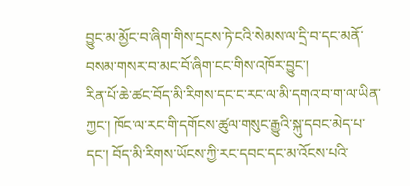བྱུང་མ་མྱོང་བ་ཞིག་གིས་དྲངས་ཏེ་ངའི་སེམས་ལ་དྲི་བ་དང་མནོ་བསམ་གསར་བ་མང་བོ་ཞིག་ངང་གིས་འཁོར་བྱུང་།
རིན་པོ་ཆེ་ཚང་བོད་མི་རིགས་དང་ང་རང་ལ་མི་དགའ་བ་ག་ལ་ཡིན་ཀྱང་། ཁོང་ལ་རང་གི་དགོངས་ཚུལ་གསུང་རྒྱུའི་སྐུ་དབང་མེད་པ་དང་། བོད་མི་རིགས་ཡོངས་ཀྱི་རང་དབང་དང་མ་འོངས་པའི་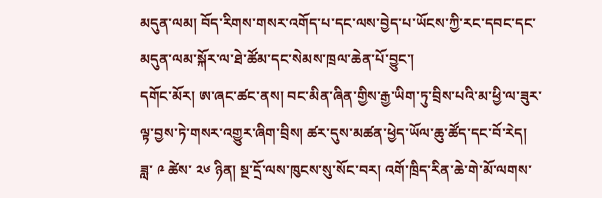མདུན་ལམ། བོད་རིགས་གསར་འགོད་པ་དང་ལས་བྱེད་པ་ཡོངས་ཀྱི་རང་དབང་དང་མདུན་ལམ་སྐོར་ལ་ཐེ་ཚོམ་དང་སེམས་ཁྲལ་ཆེན་པོ་བྱུང་།
དགོང་མོར། ཨ་ཞང་ཚང་ནས། བང་མིན་ཞིན་གྱིས་རྒྱ་ཡིག་ཏུ་བྲིས་པའི་མ་ཕྱི་ལ་ཟུར་ལྟ་བྱས་ཏེ་གསར་འགྱུར་ཞིག་བྲིས། ཚར་དུས་མཚན་ཕྱེད་ཡོལ་ཆུ་ཚོད་དང་བོ་རེད།
ཟླ་ ༩ ཚེས་ ༢༦ ཉིན། སྔ་དྲོ་ལས་ཁུངས་སུ་སོང་བར། འགོ་ཁྲིད་རིན་ཆེ་གེ་མོ་ལགས་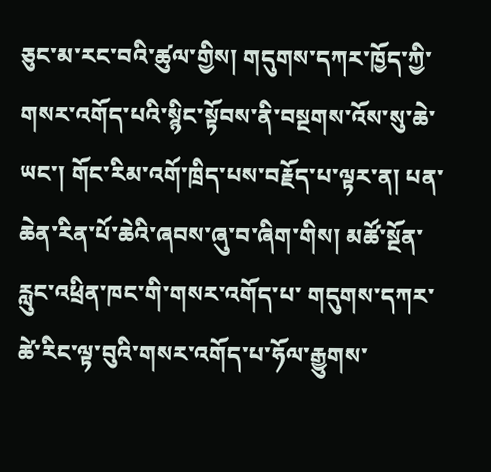ཅུང་མ་རང་བའི་ཚུལ་གྱིས། གདུགས་དཀར་ཁྱོད་ཀྱི་གསར་འགོད་པའི་སྙིང་སྟོབས་ནི་བསྔགས་འོས་སུ་ཆེ་ཡང་། གོང་རིམ་འགོ་ཁྲིད་པས་བརྗོད་པ་ལྟར་ན། པན་ཆེན་རིན་པོ་ཆེའི་ཞབས་ཞུ་བ་ཞིག་གིས། མཚོ་སྔོན་རླུང་འཕྲིན་ཁང་གི་གསར་འགོད་པ་ གདུགས་དཀར་ཚེ་རིང་ལྟ་བུའི་གསར་འགོད་པ་ཧོལ་རྒྱུགས་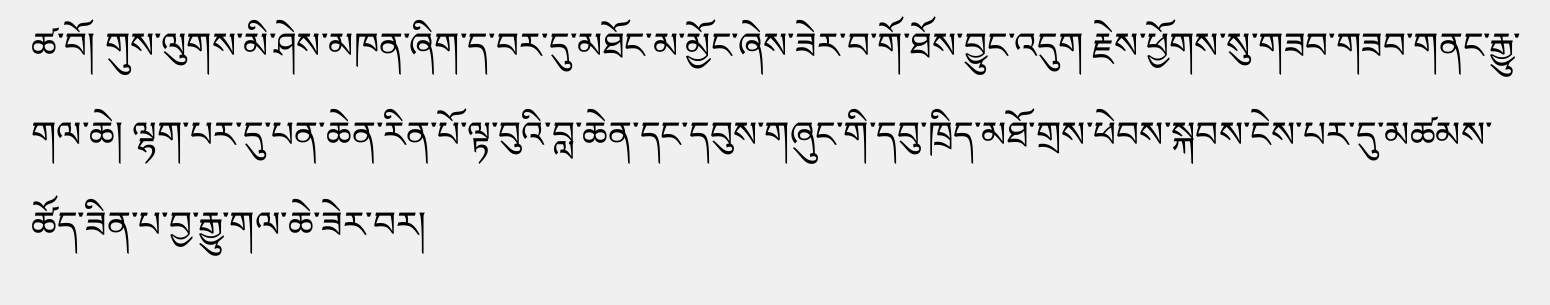ཚ་བོ། གུས་ལུགས་མི་ཤེས་མཁན་ཞིག་ད་བར་དུ་མཐོང་མ་མྱོང་ཞེས་ཟེར་བ་གོ་ཐོས་བྱུང་འདུག རྗེས་ཕྱོགས་སུ་གཟབ་གཟབ་གནང་རྒྱུ་གལ་ཆེ། ལྷག་པར་དུ་པན་ཆེན་རིན་པོ་ལྟ་བུའི་བླ་ཆེན་དང་དབུས་གཞུང་གི་དབུ་ཁྲིད་མཐོ་གྲས་ཕེབས་སྐབས་ངེས་པར་དུ་མཚམས་ཚོད་ཟིན་པ་བྱ་རྒྱུ་གལ་ཆེ་ཟེར་བར།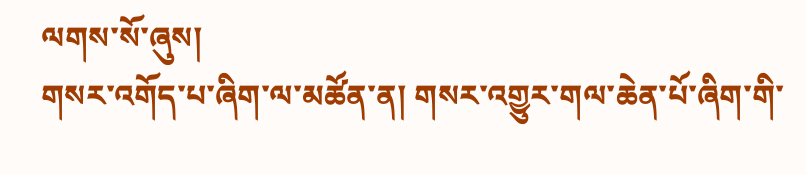ལགས་སོ་ཞུས།
གསར་འགོད་པ་ཞིག་ལ་མཚོན་ན། གསར་འགྱུར་གལ་ཆེན་པོ་ཞིག་གི་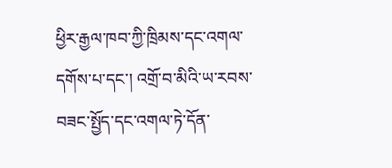ཕྱིར་རྒྱལ་ཁབ་ཀྱི་ཁྲིམས་དང་འགལ་དགོས་པ་དང་། འགྲོ་བ་མིའི་ཡ་རབས་བཟང་སྤྱོད་དང་འགལ་ཏེ་དོན་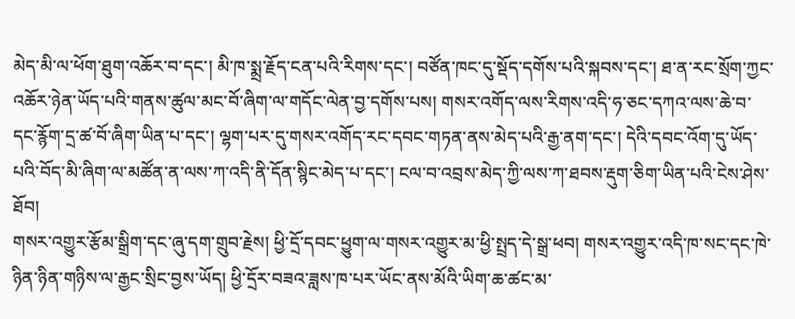མེད་མི་ལ་ཕོག་ཐུག་འཆོར་བ་དང་། མི་ཁ་སྨྲ་རྗོད་ངན་པའི་རིགས་དང་། བཙོན་ཁང་དུ་སྡོད་དགོས་པའི་སྐབས་དང་། ཐ་ན་རང་སྲོག་ཀྱང་འཆོར་ཉེན་ཡོད་པའི་གནས་ཚུལ་མང་བོ་ཞིག་ལ་གདོང་ལེན་བྱ་དགོས་པས། གསར་འགོད་ལས་རིགས་འདི་ཧ་ཅང་དཀའ་ལས་ཆེ་བ་དང་རྙོག་དྲ་ཚ་བོ་ཞིག་ཡིན་པ་དང་། ལྷག་པར་དུ་གསར་འགོད་རང་དབང་གཏན་ནས་མེད་པའི་རྒྱ་ནག་དང་། དེའི་དབང་འོག་དུ་ཡོད་པའི་བོད་མི་ཞིག་ལ་མཚོན་ན་ལས་ཀ་འདི་ནི་དོན་སྙིང་མེད་པ་དང་། ངལ་བ་འབྲས་མེད་ཀྱི་ལས་ཀ་ཐབས་རྡུག་ཅིག་ཡིན་པའི་ངེས་ཤེས་ཐོབ།
གསར་འགྱུར་རྩོམ་སྒྲིག་དང་ཞུ་དག་གྲུབ་རྗེས། ཕྱི་དྲོ་དབང་ཕྱུག་ལ་གསར་འགྱུར་མ་ཕྱི་སྤྲད་དེ་སྒྲ་ཕབ། གསར་འགྱུར་འདི་ཁ་སང་དང་ཁེ་ཉིན་ཉིན་གཉིས་ལ་རྒྱང་སྲིང་བྱས་ཡོད། ཕྱི་དྲོར་བཟའ་ཟླས་ཁ་པར་ཡོང་ནས་མོའི་ཡིག་ཆ་ཚང་མ་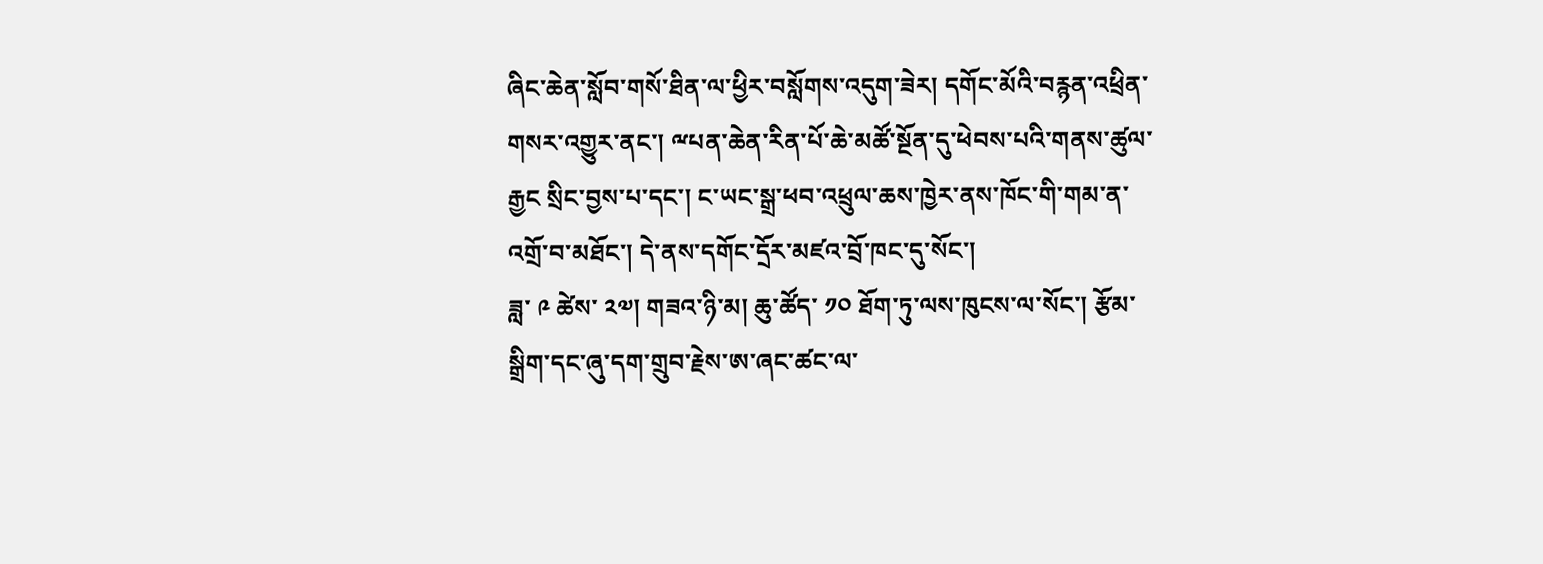ཞིང་ཆེན་སློབ་གསོ་ཐིན་ལ་ཕྱིར་བསློགས་འདུག་ཟེར། དགོང་མོའི་བརྙན་འཕྲིན་གསར་འགྱུར་ནང་། ྋཔན་ཆེན་རིན་པོ་ཆེ་མཚོ་སྔོན་དུ་ཕེབས་པའི་གནས་ཚུལ་རྒྱང སྲིང་བྱས་པ་དང་། ང་ཡང་སྒྲ་ཕབ་འཕྲུལ་ཆས་ཁྱེར་ནས་ཁོང་གི་གམ་ན་འགྲོ་བ་མཐོང་། དེ་ནས་དགོང་དྲོར་མཛའ་བྲོ་ཁང་དུ་སོང་།
ཟླ་ ༩ ཚེས་ ༢༧། གཟའ་ཉི་མ། ཆུ་ཚོད་ ༡༠ ཐོག་ཏུ་ལས་ཁུངས་ལ་སོང་། རྩོམ་སྒྲིག་དང་ཞུ་དག་གྲུབ་རྗེས་ཨ་ཞང་ཚང་ལ་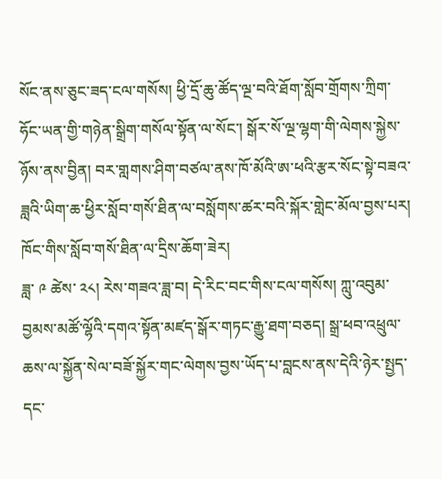སོང་ནས་ཅུང་ཟད་ངལ་གསོས། ཕྱི་དྲོ་ཆུ་ཚོད་ལྔ་བའི་ཐོག་སློབ་གྲོགས་ཀྲིག་ཧོང་ཡན་གྱི་གཉེན་སྒྲིག་གསོལ་སྟོན་ལ་སོང་། སྒོར་སོ་ལྔ་ལྷག་གི་ལེགས་སྐྱེས་ཉོས་ནས་བྱིན། བར་གླགས་ཤིག་བཙལ་ནས་ཁོ་མོའི་ཨ་ཕའི་རྩར་སོང་སྟེ་བཟའ་ཟླའི་ཡིག་ཆ་ཕྱིར་སློབ་གསོ་ཐིན་ལ་བསློགས་ཚར་བའི་སྐོར་གླེང་མོལ་བྱས་པར། ཁོང་གིས་སློབ་གསོ་ཐིན་ལ་དྲིས་ཆོག་ཟེར།
ཟླ་ ༩ ཚེས་ ༢༨། རེས་གཟའ་ཟླ་བ། དེ་རིང་བང་གིས་ངལ་གསོས། ཀླུ་འབུམ་བྱམས་མཚོ་ལྷོའི་དགའ་སྟོན་མཛད་སྒོར་གཏང་རྒྱུ་ཐག་བཅད། སྒྲ་ཕབ་འཕྲུལ་ཆས་ལ་སྐྱོན་སེལ་བཟོ་སྐྱོར་གང་ལེགས་བྱས་ཡོད་པ་བླངས་ནས་དེའི་ཉེར་སྤྱད་དང་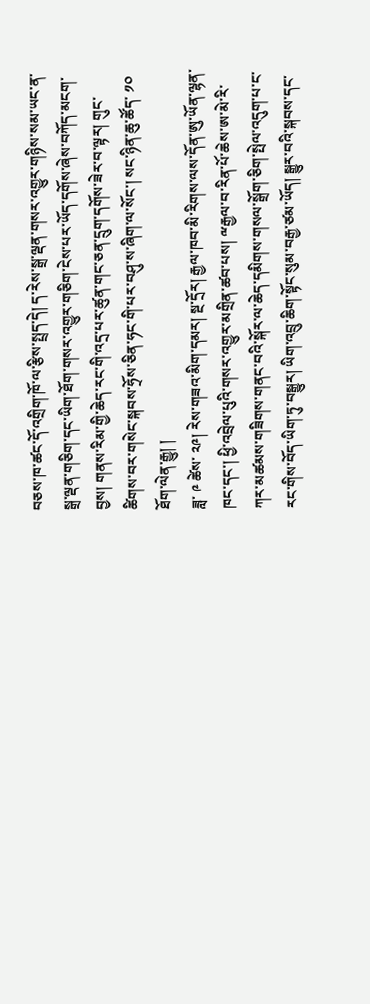བཅས་ཁ་ཚང་དོ་འགྲིག་ཁོ་ལ་རྩིས་སྤྲད་དེ། ད་རེས་སྒྲ་ལྡན་གསར་འགྱུར་གཉིས་སམ་ཡང་ན་སྒྲ་ལྡན་གཅིག་དང་ཡིག་ཐོག་གསར་འགྱུར་གཅིག་ངེས་པར་ཡོད་དགོས་ཞེས་བཀོད་མངག་བྱས། གནས་རིམ་གྱི་ཆེད་རང་གི་འདྲ་པར་ཚུན་གང་ཅན་དྲུག་དགོས་ཟེར་བ་ལྟར། གུང་ཚིགས་བར་གསེང་སྐབས་ཧྲོས་ཅིན་ཧང་གི་པར་བཤུ་ས་ཞིག་ལ་སོང་། སང་ཉིན་ཆུ་ཚོད་ ༡༠ ཐོག་ལེན་རྒྱུ། །
ཟླ་ ༩ ཚེས་ ༢༩། རེས་གཟའ་མིག་དམར། སྔ་དྲོར། རྒྱལ་ཁབ་མི་རིགས་ལས་དོན་ཨུ་ཡོན་ལྷན་ཁང་དང་། ཕྱི་འབྲེལ་པུའི་གསར་འགྱུར་མགྲིན་ཚབ་པས། ྋརྒྱལ་བ་རིན་པོ་ཆེས་ཨ་མེ་རི་ཀར་མཚམས་གཟིགས་གནང་བའི་སྐོར་ལ་ཆེད་དམིགས་གསལ་སྒྲོག་ཅིག་སྤེལ་འདུག་པ་ང་རང་གིས་བོད་ཡིག་ཏུ་བསྒྱུར། ཡིག་འབྲུ་ཆིག་སྟོང་སུམ་བརྒྱ་ཙམ་ཡོད། སྒྱུར་བའི་སྐབས་དང་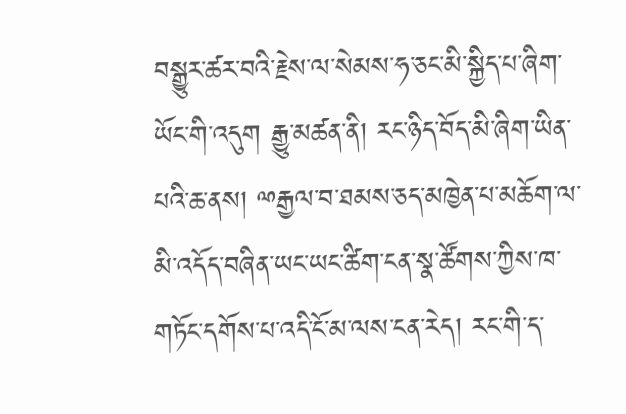བསྒྱུར་ཚར་བའི་རྗེས་ལ་སེམས་ཧ་ཅང་མི་སྐྱིད་པ་ཞིག་ཡོང་གི་འདུག རྒྱུ་མཚན་ནི། རང་ཉིད་བོད་མི་ཞིག་ཡིན་པའི་ཆ་ནས། ྋརྒྱལ་བ་ཐམས་ཅད་མཁྱེན་པ་མཆོག་ལ་མི་འདོད་བཞིན་ཡང་ཡང་ཚིག་ངན་སྣ་ཚོགས་ཀྱིས་ཁ་གཏོང་དགོས་པ་འདི་ངོ་མ་ལས་ངན་རེད། རང་གི་ད་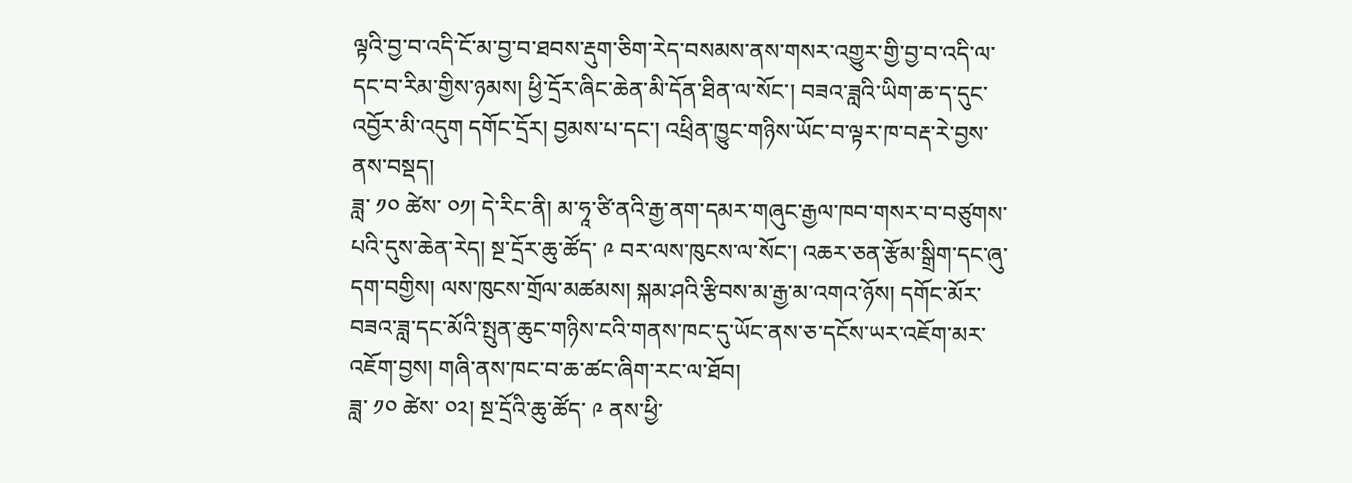ལྟའི་བྱ་བ་འདི་ངོ་མ་བྱ་བ་ཐབས་རྡུག་ཅིག་རེད་བསམས་ནས་གསར་འགྱུར་གྱི་བྱ་བ་འདི་ལ་དང་བ་རིམ་གྱིས་ཉམས། ཕྱི་དྲོར་ཞིང་ཆེན་མི་དོན་ཐིན་ལ་སོང་། བཟའ་ཟླའི་ཡིག་ཆ་ད་དུང་འབྱོར་མི་འདུག དགོང་དྲོར། བྱམས་པ་དང་། འཕྲིན་ཁྱུང་གཉིས་ཡོང་བ་ལྟར་ཁ་བརྡ་རེ་བྱས་ནས་བསྡད།
ཟླ་ ༡༠ ཚེས་ ༠༡། དེ་རིང་ནི། མ་ཧཱ་ཙི་ནའི་རྒྱ་ནག་དམར་གཞུང་རྒྱལ་ཁབ་གསར་བ་བཙུགས་པའི་དུས་ཆེན་རེད། སྔ་དྲོར་ཆུ་ཚོད་ ༩ བར་ལས་ཁུངས་ལ་སོང་། འཆར་ཅན་རྩོམ་སྒྲིག་དང་ཞུ་དག་བགྱིས། ལས་ཁུངས་གྲོལ་མཚམས། སྐམ་ཤའི་རྩིབས་མ་རྒྱ་མ་འགའ་ཉོས། དགོང་མོར་བཟའ་ཟླ་དང་མོའི་སྤུན་ཆུང་གཉིས་ངའི་གནས་ཁང་དུ་ཡོང་ནས་ཅ་དངོས་ཡར་འཇོག་མར་འཇོག་བྱས། གཞི་ནས་ཁང་བ་ཆ་ཚང་ཞིག་རང་ལ་ཐོབ།
ཟླ་ ༡༠ ཚེས་ ༠༢། སྔ་དྲོའི་ཆུ་ཚོད་ ༩ ནས་ཕྱི་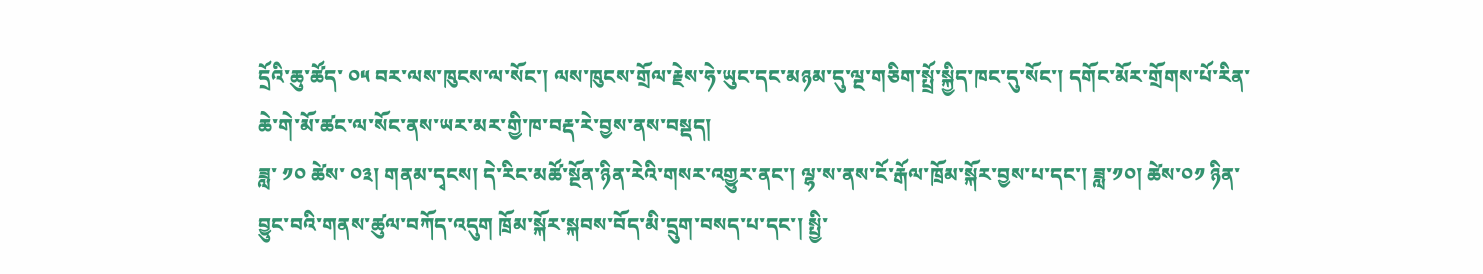དྲོའི་ཆུ་ཚོད་ ༠༥ བར་ལས་ཁུངས་ལ་སོང་། ལས་ཁུངས་གྲོལ་རྗེས་ཧེ་ཡུང་དང་མཉམ་དུ་ལྔ་གཅིག་སྤྲོ་སྐྱིད་ཁང་དུ་སོང་། དགོང་མོར་གྲོགས་པོ་རིན་ཆེ་གེ་མོ་ཚང་ལ་སོང་ནས་ཡར་མར་གྱི་ཁ་བརྡ་རེ་བྱས་ནས་བསྡད།
ཟླ་ ༡༠ ཚེས་ ༠༣། གནམ་དྭངས། དེ་རིང་མཚོ་སྔོན་ཉིན་རེའི་གསར་འགྱུར་ནང་། ལྷ་ས་ནས་ངོ་རྒོལ་ཁྲོམ་སྐོར་བྱས་པ་དང་། ཟླ་༡༠། ཚེས་༠༡ ཉིན་བྱུང་བའི་གནས་ཚུལ་བཀོད་འདུག ཁྲོམ་སྐོར་སྐབས་བོད་མི་དྲུག་བསད་པ་དང་། སྤྱི་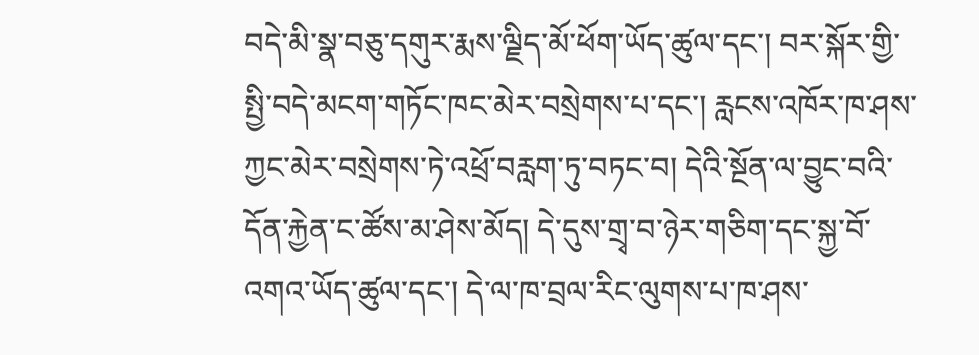བདེ་མི་སྣ་བཅུ་དགུར་རྨས་ལྗིད་མོ་ཕོག་ཡོད་ཚུལ་དང་། བར་སྐོར་གྱི་སྤྱི་བདེ་མངག་གཏོང་ཁང་མེར་བསྲེགས་པ་དང་། རླངས་འཁོར་ཁ་ཤས་ཀྱང་མེར་བསྲེགས་ཏེ་འཕྲོ་བརླག་ཏུ་བཏང་བ། དེའི་སྔོན་ལ་བྱུང་བའི་དོན་རྐྱེན་ང་ཚོས་མ་ཤེས་མོད། དེ་དུས་གྲྭ་བ་ཉེར་གཅིག་དང་སྐྱ་བོ་འགའ་ཡོད་ཚུལ་དང་། དེ་ལ་ཁ་བྲལ་རིང་ལུགས་པ་ཁ་ཤས་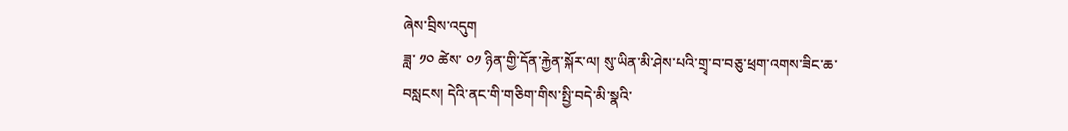ཞེས་བྲིས་འདུག
ཟླ་ ༡༠ ཚེས་ ༠༡ ཉིན་གྱི་དོན་རྐྱེན་སྐོར་ལ། སུ་ཡིན་མི་ཤེས་པའི་གྲྭ་བ་བཅུ་ཕྲག་འགས་ཟིང་ཆ་བསླངས། དེའི་ནང་གི་གཅིག་གིས་སྤྱི་བདེ་མི་སྣའི་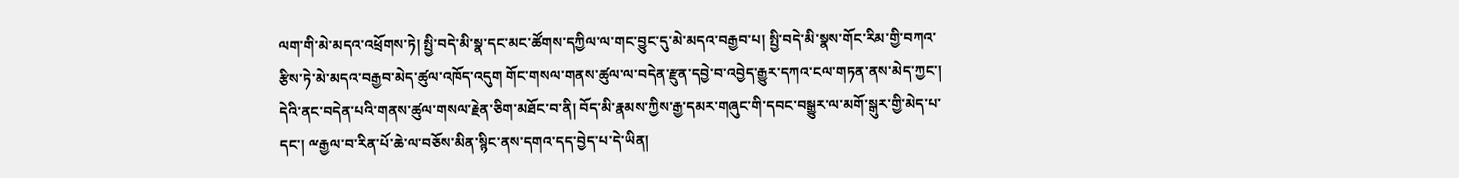ལག་གི་མེ་མདའ་འཕྲོགས་ཏེ། སྤྱི་བདེ་མི་སྣ་དང་མང་ཚོགས་དཀྱིལ་ལ་གང་བྱུང་དུ་མེ་མདའ་བརྒྱབ་པ། སྤྱི་བདེ་མི་སྣས་གོང་རིམ་གྱི་བཀའ་རྩིས་ཏེ་མེ་མདའ་བརྒྱབ་མེད་ཚུལ་འཁོད་འདུག གོང་གསལ་གནས་ཚུལ་ལ་བདེན་རྫུན་དབྱེ་བ་འབྱེད་རྒྱུར་དཀའ་ངལ་གཏན་ནས་མེད་ཀྱང་། དེའི་ནང་བདེན་པའི་གནས་ཚུལ་གསལ་རྗེན་ཅིག་མཐོང་བ་ནི། བོད་མི་རྣམས་ཀྱིས་རྒྱ་དམར་གཞུང་གི་དབང་བསྒྱུར་ལ་མགོ་སྒུར་གྱི་མེད་པ་དང་། ྋརྒྱལ་བ་རིན་པོ་ཆེ་ལ་བཅོས་མིན་སྙིང་ནས་དགའ་དད་བྱེད་པ་དེ་ཡིན།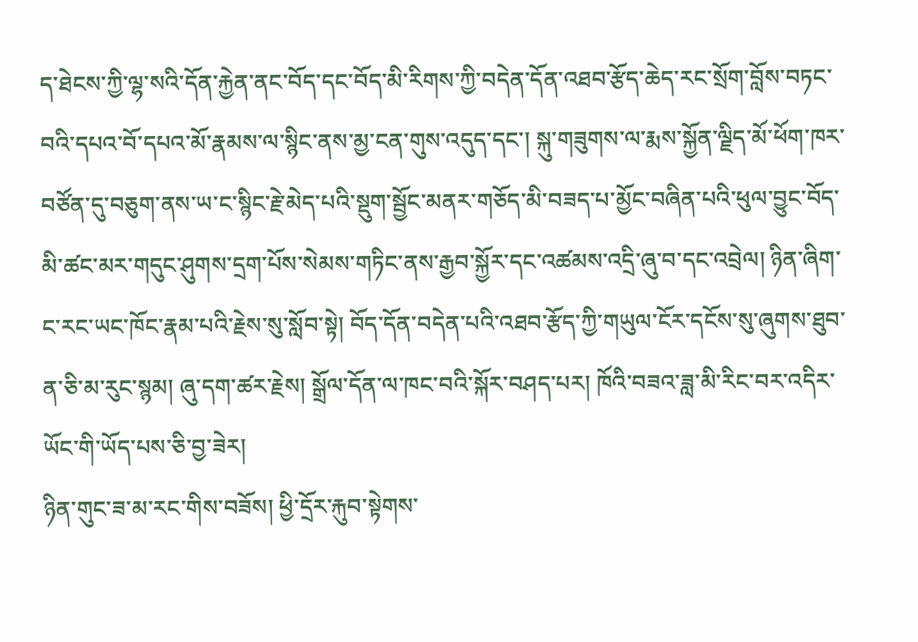ད་ཐེངས་ཀྱི་ལྷ་སའི་དོན་རྐྱེན་ནང་བོད་དང་བོད་མི་རིགས་ཀྱི་བདེན་དོན་འཐབ་རྩོད་ཆེད་རང་སྲོག་བློས་བཏང་བའི་དཔའ་བོ་དཔའ་མོ་རྣམས་ལ་སྙིང་ནས་མྱ་ངན་གུས་འདུད་དང་། སྐུ་གཟུགས་ལ་རྨས་སྐྱོན་ལྗིད་མོ་ཕོག་ཁར་བཙོན་དུ་བཅུག་ནས་ཡ་ང་སྙིང་རྗེ་མེད་པའི་སྡུག་སྦྱོང་མནར་གཅོད་མི་བཟད་པ་མྱོང་བཞིན་པའི་ཕུལ་བྱུང་བོད་མི་ཚང་མར་གདུང་ཤུགས་དྲག་པོས་སེམས་གཏིང་ནས་རྒྱབ་སྐྱོར་དང་འཚམས་འདྲི་ཞུ་བ་དང་འབྲེལ། ཉིན་ཞིག་ང་རང་ཡང་ཁོང་རྣམ་པའི་རྗེས་སུ་སློབ་སྟེ། བོད་དོན་བདེན་པའི་འཐབ་རྩོད་ཀྱི་གཡུལ་ངོར་དངོས་སུ་ཞུགས་ཐུབ་ན་ཅི་མ་རུང་སྙམ། ཞུ་དག་ཚར་རྗེས། སྒྲོལ་དོན་ལ་ཁང་བའི་སྐོར་བཤད་པར། ཁོའི་བཟའ་ཟླ་མི་རིང་བར་འདིར་ཡོང་གི་ཡོད་པས་ཅི་བྱ་ཟེར།
ཉིན་གུང་ཟ་མ་རང་གིས་བཟོས། ཕྱི་དྲོར་རྐུབ་སྟེགས་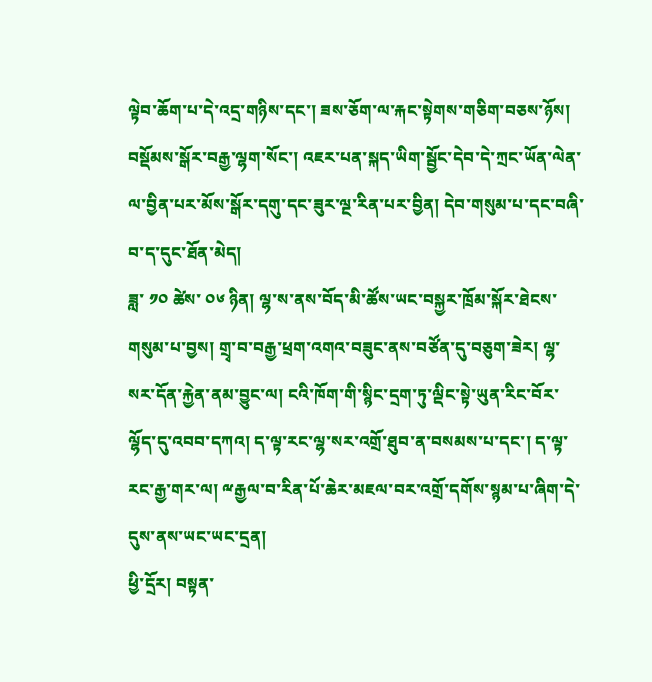ལྟེབ་ཆོག་པ་དེ་འདྲ་གཉིས་དང་། ཟས་ཅོག་ལ་རྐང་སྟེགས་གཅིག་བཅས་ཉོས། བསྡོམས་སྒོར་བརྒྱ་ལྷག་སོང་། འཇར་པན་སྐད་ཡིག་སྦྱོང་དེབ་དེ་ཀྲང་ཡོན་ལེན་ལ་བྱིན་པར་མོས་སྒོར་དགུ་དང་ཟུར་ལྔ་རིན་པར་བྱིན། དེབ་གསུམ་པ་དང་བཞི་བ་ད་དུང་ཐོན་མེད།
ཟླ་ ༡༠ ཚེས་ ༠༦ ཉིན། ལྷ་ས་ནས་བོད་མི་ཚོས་ཡང་བསྐྱར་ཁྲོམ་སྐོར་ཐེངས་གསུམ་པ་བྱས། གྲྭ་བ་བརྒྱ་ཕྲག་འགའ་བཟུང་ནས་བཙོན་དུ་བཅུག་ཟེར། ལྷ་སར་དོན་རྐྱེན་ནམ་བྱུང་ལ། ངའི་ཁོག་གི་སྙིང་དྲག་ཏུ་ལྡིང་སྟེ་ཡུན་རིང་བོར་ལྷོད་དུ་འབབ་དཀའ། ད་ལྟ་རང་ལྷ་སར་འགྲོ་ཐུབ་ན་བསམས་པ་དང་། ད་ལྟ་རང་རྒྱ་གར་ལ། ྋརྒྱལ་བ་རིན་པོ་ཆེར་མཇལ་བར་འགྲོ་དགོས་སྙམ་པ་ཞིག་དེ་དུས་ནས་ཡང་ཡང་དྲན།
ཕྱི་དྲོར། བསྟན་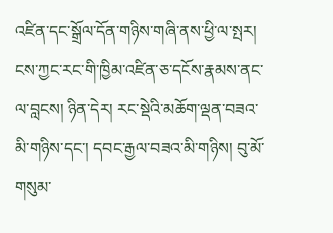འཛིན་དང་སྒྲོལ་དོན་གཉིས་གཞི་ནས་ཕྱི་ལ་སྤར། ངས་ཀྱང་རང་གི་ཁྱིམ་འཛིན་ཅ་དངོས་རྣམས་ནང་ལ་བླངས། ཉིན་དེར། རང་སྡེའི་མཆོག་ལྡན་བཟའ་མི་གཉིས་དང་། དབང་རྒྱལ་བཟའ་མི་གཉིས། བུ་མོ་གསུམ་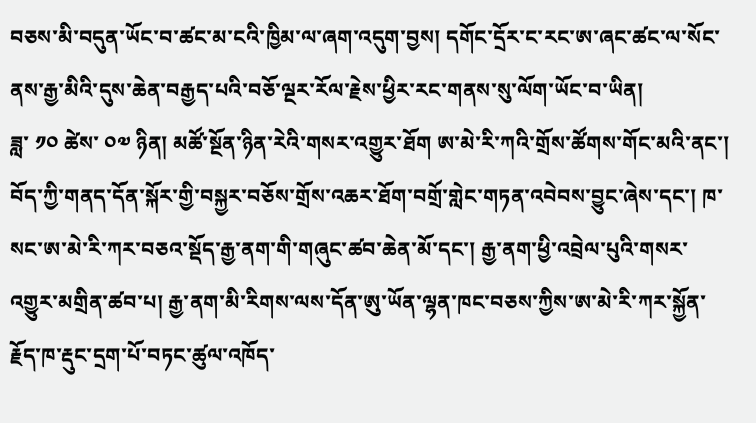བཅས་མི་བདུན་ཡོང་བ་ཚང་མ་ངའི་ཁྱིམ་ལ་ཞག་འདུག་བྱས། དགོང་དྲོར་ང་རང་ཨ་ཞང་ཚང་ལ་སོང་ནས་རྒྱ་མིའི་དུས་ཆེན་བརྒྱད་པའི་བཅོ་ལྔར་རོལ་རྗེས་ཕྱིར་རང་གནས་སུ་ལོག་ཡོང་བ་ཡིན།
ཟླ་ ༡༠ ཚེས་ ༠༧ ཉིན། མཚོ་སྔོན་ཉིན་རེའི་གསར་འགྱུར་ཐོག ཨ་མེ་རི་ཀའི་གྲོས་ཚོགས་གོང་མའི་ནང་། བོད་ཀྱི་གནད་དོན་སྐོར་གྱི་བསྐྱར་བཅོས་གྲོས་འཆར་ཐོག་བགྲོ་གླེང་གཏན་འབེབས་བྱུང་ཞེས་དང་། ཁ་སང་ཨ་མེ་རི་ཀར་བཅའ་སྡོད་རྒྱ་ནག་གི་གཞུང་ཚབ་ཆེན་མོ་དང་། རྒྱ་ནག་ཕྱི་འབྲེལ་པུའི་གསར་འགྱུར་མགྲིན་ཚབ་པ། རྒྱ་ནག་མི་རིགས་ལས་དོན་ཨུ་ཡོན་ལྷན་ཁང་བཅས་ཀྱིས་ཨ་མེ་རི་ཀར་སྐྱོན་རྗོད་ཁ་རྡུང་དྲག་པོ་བཏང་ཚུལ་འཁོད་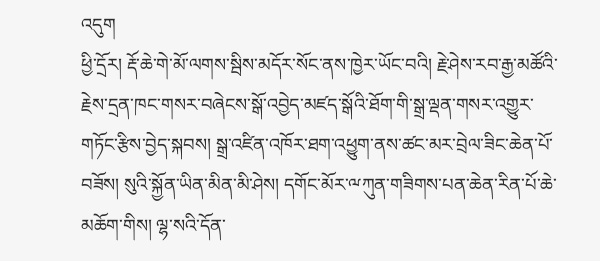འདུག
ཕྱི་དྲོར། རྡོ་ཆེ་གེ་མོ་ལགས་སྦིས་མདོར་སོང་ནས་ཁྱེར་ཡོང་བའི། རྗེ་ཤེས་རབ་རྒྱ་མཚོའི་རྗེས་དྲན་ཁང་གསར་བཞེངས་སྒོ་འབྱེད་མཛད་སྒོའི་ཐོག་གི་སྒྲ་ལྡན་གསར་འགྱུར་གཏོང་རྩིས་བྱེད་སྐབས། སྒྲ་འཛིན་འཁོར་ཐག་འཕྱུག་ནས་ཚང་མར་བྲེལ་ཟིང་ཆེན་པོ་བཟོས། སུའི་སྐྱོན་ཡིན་མིན་མི་ཤེས། དགོང་མོར་ྋཀུན་གཟིགས་པན་ཆེན་རིན་པོ་ཆེ་མཆོག་གིས། ལྷ་སའི་དོན་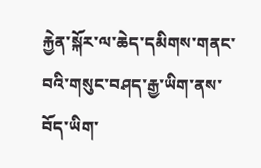རྐྱེན་སྐོར་ལ་ཆེད་དམིགས་གནང་བའི་གསུང་བཤད་རྒྱ་ཡིག་ནས་བོད་ཡིག་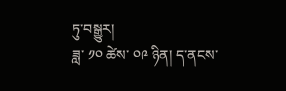ཏུ་བསྒྱུར།
ཟླ་ ༡༠ ཚེས་ ༠༩ ཉིན། ད་ནངས་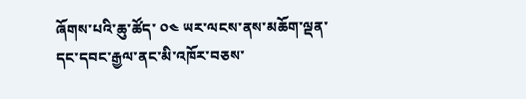ཞོགས་པའི་ཆུ་ཚོད་ ༠༤ ཡར་ལངས་ནས་མཆོག་ལྡན་དང་དབང་རྒྱལ་ནང་མི་འཁོར་བཅས་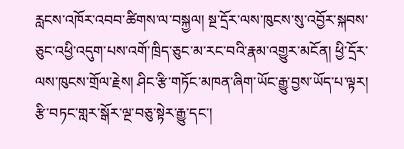རླངས་འཁོར་འབབ་ཚིགས་ལ་བསྐྱལ། སྔ་དྲོར་ལས་ཁུངས་སུ་འབྱོར་སྐབས་ཅུང་འཕྱི་འདུག་པས་འགོ་ཁྲིད་ཅུང་མ་རང་བའི་རྣམ་འགྱུར་མངོན། ཕྱི་དྲོར་ལས་ཁུངས་གྲོལ་རྗེས། ཤིང་རྩི་གཏོང་མཁན་ཞིག་ཡོང་རྒྱུ་བྱས་ཡོད་པ་ལྟར། རྩི་བཏང་གླར་སྒོར་ལྔ་བཅུ་སྟེར་རྒྱུ་དང་།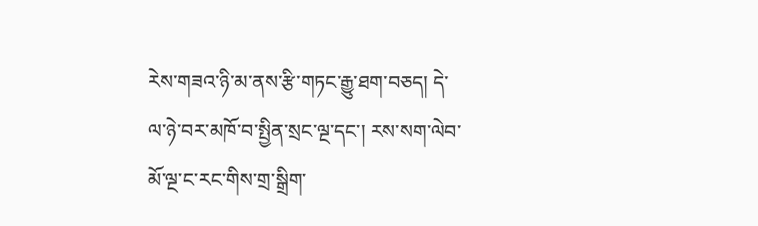རེས་གཟའ་ཉི་མ་ནས་རྩི་གཏང་རྒྱུ་ཐག་བཅད། དེ་ལ་ཉེ་བར་མཁོ་བ་སྤྱིན་སྲང་ལྔ་དང་། རས་སག་ལེབ་མོ་ལྔ་ང་རང་གིས་གྲ་སྒྲིག་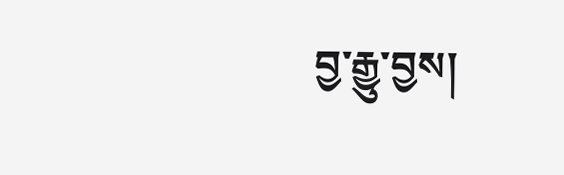བྱ་རྒྱུ་བྱས།